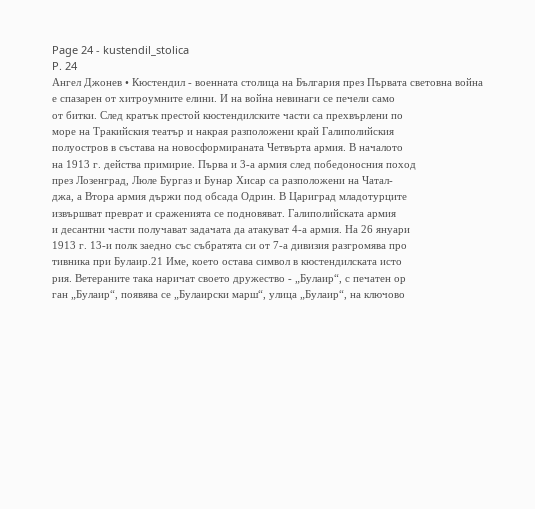Page 24 - kustendil_stolica
P. 24
Ангел Джонев • Кюстендил - военната столица на България през Първата световна война
е спазарен от хитроумните елини. И на война невинаги се печели само
от битки. След кратък престой кюстендилските части са прехвърлени по
море на Тракийския театър и накрая разположени край Галиполийския
полуостров в състава на новосформираната Четвърта армия. В началото
на 1913 г. действа примирие. Първа и 3-а армия след победоносния поход
през Лозенград, Люле Бургаз и Бунар Хисар са разположени на Чатал-
джа, а Втора армия държи под обсада Одрин. В Цариград младотурците
извършват преврат и сраженията се подновяват. Галиполийската армия
и десантни части получават задачата да атакуват 4-а армия. На 26 януари
1913 г. 13-и полк заедно със събратята си от 7-а дивизия разгромява про
тивника при Булаир.21 Име, което остава символ в кюстендилската исто
рия. Ветераните така наричат своето дружество - „Булаир“, с печатен ор
ган „Булаир“, появява се „Булаирски марш“, улица „Булаир“, на ключово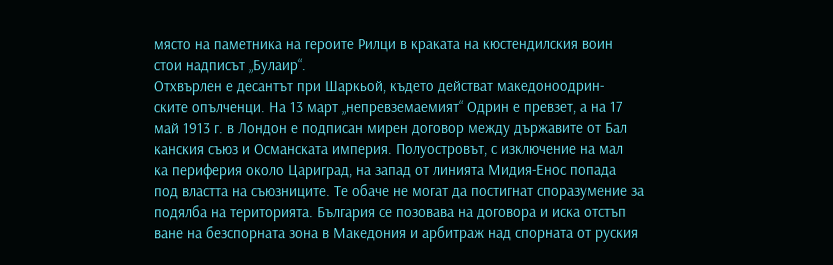място на паметника на героите Рилци в краката на кюстендилския воин
стои надписът „Булаир“.
Отхвърлен е десантът при Шаркьой, където действат македоноодрин-
ските опълченци. На 13 март „непревземаемият“ Одрин е превзет, а на 17
май 1913 г. в Лондон е подписан мирен договор между държавите от Бал
канския съюз и Османската империя. Полуостровът, с изключение на мал
ка периферия около Цариград, на запад от линията Мидия-Енос попада
под властта на съюзниците. Те обаче не могат да постигнат споразумение за
подялба на територията. България се позовава на договора и иска отстъп
ване на безспорната зона в Македония и арбитраж над спорната от руския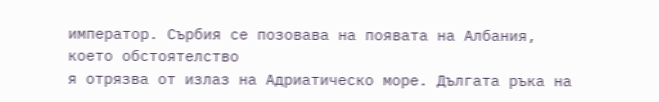император. Сърбия се позовава на появата на Албания, което обстоятелство
я отрязва от излаз на Адриатическо море. Дългата ръка на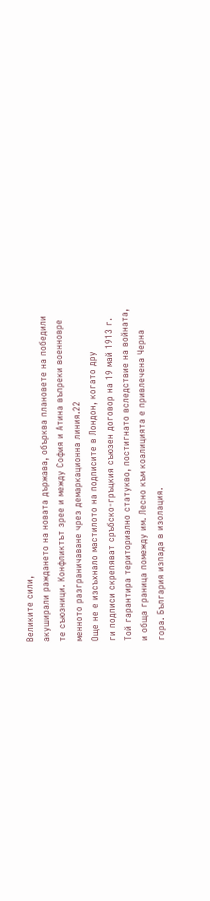Великите сили,
акуширали раждането на новата държава, обърква плановете на победили
те съюзници. Конфликтът зрее и между София и Атина въпреки военновре
менното разграничаване чрез демаркационна линия.22
Още не е изсъхнало мастилото на подписите в Лондон, когато дру
ги подписи скрепяват сръбско-гръцкия съюзен договор на 19 май 1913 г.
Той гарантира териториално статукво, постигнато вследствие на войната,
и обща граница помежду им. Лесно към коалицията е привлечена Черна
гора. България изпада в изолация.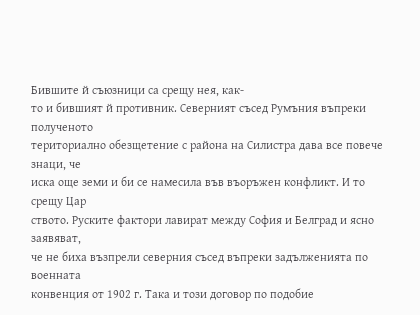Бившите й съюзници са срещу нея, как-
то и бившият й противник. Северният съсед Румъния въпреки полученото
териториално обезщетение с района на Силистра дава все повече знаци, че
иска още земи и би се намесила във въоръжен конфликт. И то срещу Цар
ството. Руските фактори лавират между София и Белград и ясно заявяват,
че не биха възпрели северния съсед въпреки задълженията по военната
конвенция от 1902 г. Така и този договор по подобие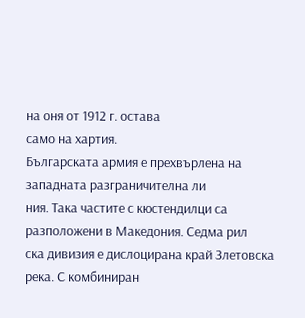на оня от 1912 г. остава
само на хартия.
Българската армия е прехвърлена на западната разграничителна ли
ния. Така частите с кюстендилци са разположени в Македония. Седма рил
ска дивизия е дислоцирана край Злетовска река. С комбиниран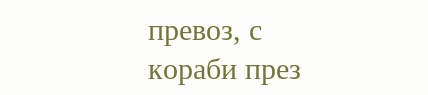превоз, с
кораби през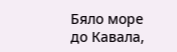Бяло море до Кавала,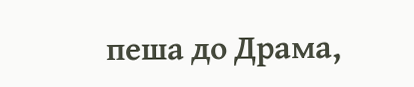пеша до Драма,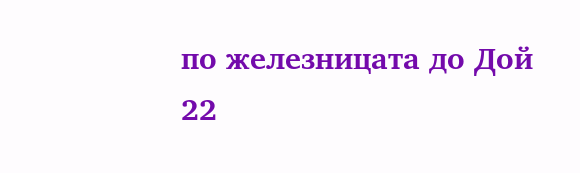по железницата до Дой
22